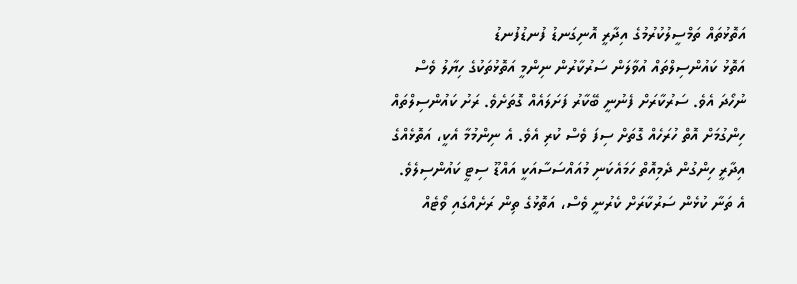އަތޮޅުތައް ތަމްސީލުކުރުމުގެ އިދާރީ އޮނިގަނޑު ފުނޑުފުނޑު
އަތޮޅު ކައުންސިލްތައް އުވާލަން ސަރުކާރުން ނިންމީ އަތޮޅުތަކުގެ ހިޔާލު ވެސް ނުހޯދަ އެވެ. ސަރުކާރަށް ފެނުނީ ބޭކާރު ފަށަލައެއް ގޮތަށެވެ. ރަށު ކައުންސިލްތައް ހިންގުމަށް އޮތް ހުރަހެއް ގޮތަށް ސިފަ ވެސް ކުރި އެވެ. އެ ނިންމުމާ އެކީ، އަތޮޅެއްގެ އިދާރީ ހިންގުން ދެމިއޮތް ހަމައެކަނި މުއައްސަސާއަކީ އައްޑޫ ސިޓީ ކައުންސިލެވެ. އެ ތަނާ ކުޅެން ސަރުކާރަށް ކެރުނީ ވެސް، އަތޮޅުގެ ތިން ރަށެއްގައި ވޯޓެއް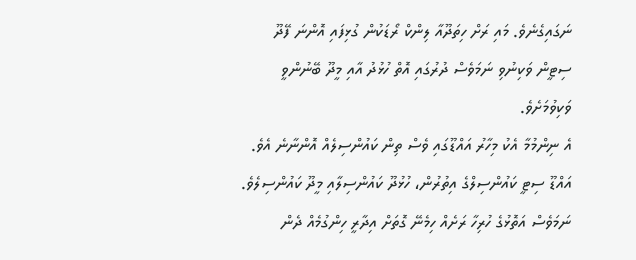ނަގައިގެނެވެ. މައި ރަށް ހިތަދޫއާ ލިންކް ރޯޑަކުން ގުޅިފައި އޮންނަ ފޭދޫ ސިޓީން ވަކިނުވި ނަމަވެސް ދުރުގައި އޮތް ހުޅުދު އާއި މީދޫ ބޭނުންވީ ވަކިވުމަށެވެ.
އެ ނިންމުމާ އެކު މިހާރު އައްޑޫގައި ވެސް ތިން ކައުންސިލެއް އޮންނާނެ އެވެ. އައްޑޫ ސިޓީ ކައުންސިލްގެ އިތުރުން، ހުޅުދޫ ކައުންސިލާއި މީދޫ ކައުންސިލެވެ. ނަމަވެސް އަތޮޅުގެ ހުރިހާ ރަށެއް ހިމެނޭ ގޮތަށް އިދާރީ ހިންގުމެއް ދެން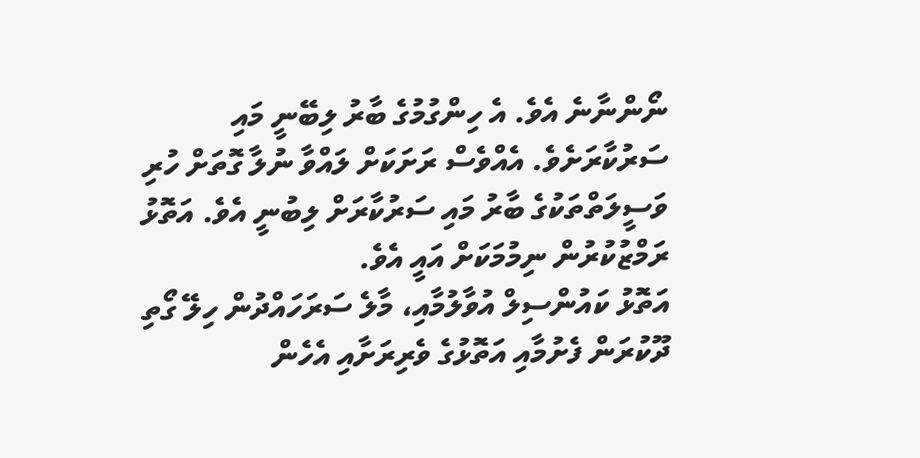ނޯންނާނެ އެވެ. އެ ހިންގުމުގެ ބާރު ލިބޭނީ މައި ސަރުކާރަށެވެ. އެއްވެސް ރަށަކަށް ލައްވާ ނުލާ ގޮތަށް ހުރި ވަސީލަތްތަކުގެ ބާރު މައި ސަރުކާރަށް ލިބުނީ އެވެ. އަތޮޅު ރަމްޒުކުރުން ނިމުމަކަށް އައީ އެވެ.
އަތޮޅު ކައުންސިލް އުވާލުމާއި، މާލެ ސަރަހައްދުން ހިލޭ ގޯތި ދޫކުރަން ފެށުމާއި އަތޮޅުގެ ވެރިރަށާއި އެހެން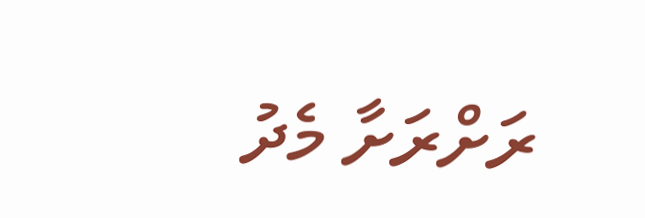ރަށްރަށާ މެދު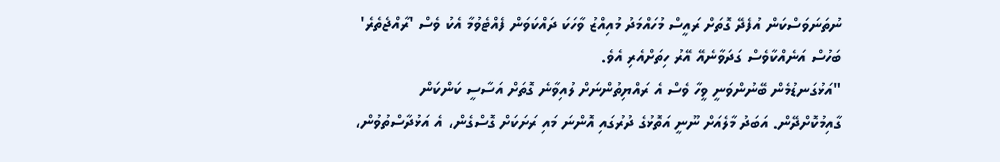ނުތަނަވަސްކަން އުފެދޭ ގޮތަށް ރައީސް މުހައްމަދު މުއިއްޒު ވާހަކަ ދައްކަވަން ފެއްޓެވުމާ އެކު ވެސް 'ރާއްޖެތެރެ' ބަހުސް އަނެއްކާވެސް ގަދަވާނެއޭ އޭރު ހިތަށްއެރި އެވެ.
"އަޅުގަނޑުމެން ބޭނުންވަނީ ވީހާ ވެސް އެ ރައްޔިތުންނަށް ލުއިވާނެ ގޮތަށް އަސާސީ ކަންކަން ގާއިމުކޮށްދޭން. އަބަދު މާލެއަށް ނޫނީ އަތޮޅުގެ ދުރުގައި އޮންނަ މައި ރަށަކަށް ގޮސްގެން، އެ އަޅުދާސްތުވުން،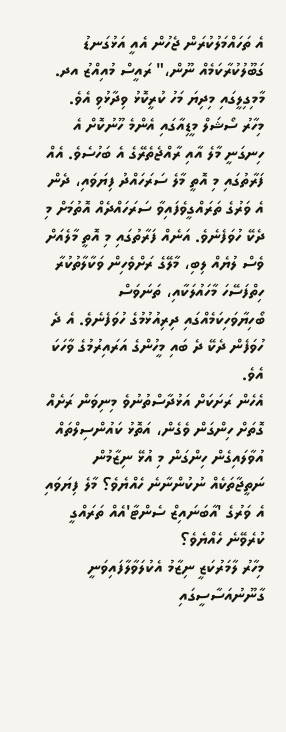އެ ތަހައްމަލުކުރަން ޖެހުން އެއީ އަޅުގަނޑު ގަބޫލުކުރާކަމެއް ނޫން،" ރައީސް މުއިއްޒު އދ. މާމިގިލީގައި މިދިޔަ މަހު ކުރީކޮޅު ވިދާޅުވި އެވެ.
މިހާރު ސޯޝަލް މީޑިއާގައި އެންމެ ހޫނުކޮށް އެ ހިނގަނީ މާލެ އާއި ރާއްޖެތެރޭގެ އެ ބަހުސެވެ. އެއް ފަރާތުގައި މި އޮތީ މާލެ ސަރަހައްދު ފިޔަވައި، ދެން އެ ވަރުގެ ތަރައްގީވެފައިވާ ސަރަހައްދެއް އޮތުމަށް މި ދެކޭ ހުވަފެނެވެ. އަނެއް ފަރާތުގައި މި އޮތީ މާލެއަށް ވެސް ލުޔެއް ލިބި، މާލޭގެ ރަށްވެހިން ވަކާލާތުކުރާ ހިތްފަސޭހަ މާހައުލަކާއި، ތަނަވަސް ބޯހިޔާވަހިކަމެއްގައި ދިރިއުޅުމުގެ ހުވަފެނެވެ. އެ ދެ ހުވަފެން ދެކޭ ދެ ބައި މީހުންގެ އަރައިރުމުގެ ވާހަކަ އެވެ.
އެހެން ރަށަކަށް އަޅުދާސްތުނުވެ މިނިވަން ރަށެއް ގޮތަށް ހިންގަން ވެގެން، އަތޮޅު ކައުންސިލްތައް އުވާލައިގެން ހިންގަން މި އުޅޭ ނިޒާމުން ނަތީޖާތަކެއް ނުކުންނާނެ ހެއްޔެވެ؟ މާލެ ފިޔަވައި އެ ވަރުގެ 'އާބަނައިޒް ސެންޓާ'އެއް ތަރައްގީ ކުރެވޭނެ ހެއްޔެވެ؟
މިހާރު ލާމަރުކަޒީ ނިޒާމު އެކުލަވާލާފައިވަނީ ގާނޫނުއަސާސީގައި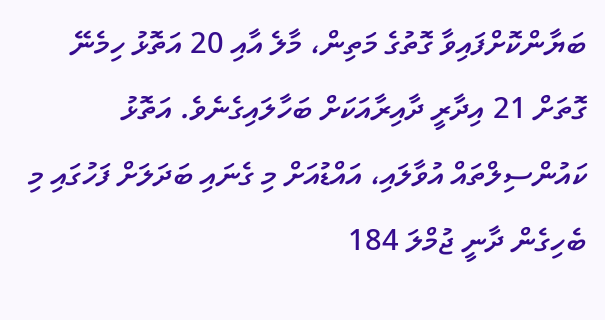ބަޔާންކޮށްފައިވާ ގޮތުގެ މަތިން، މާލެ އާއި 20 އަތޮޅު ހިމެނޭ ގޮތަށް 21 އިދާރީ ދާއިރާއަކަށް ބަހާލައިގެނެވެ. އަތޮޅު ކައުންސިލްތައް އުވާލައި، އައްޑުއަށް މި ގެނައި ބަދަލަށް ފަހުގައި މި ބެހިގެން ދާނީ ޖުމްލަ 184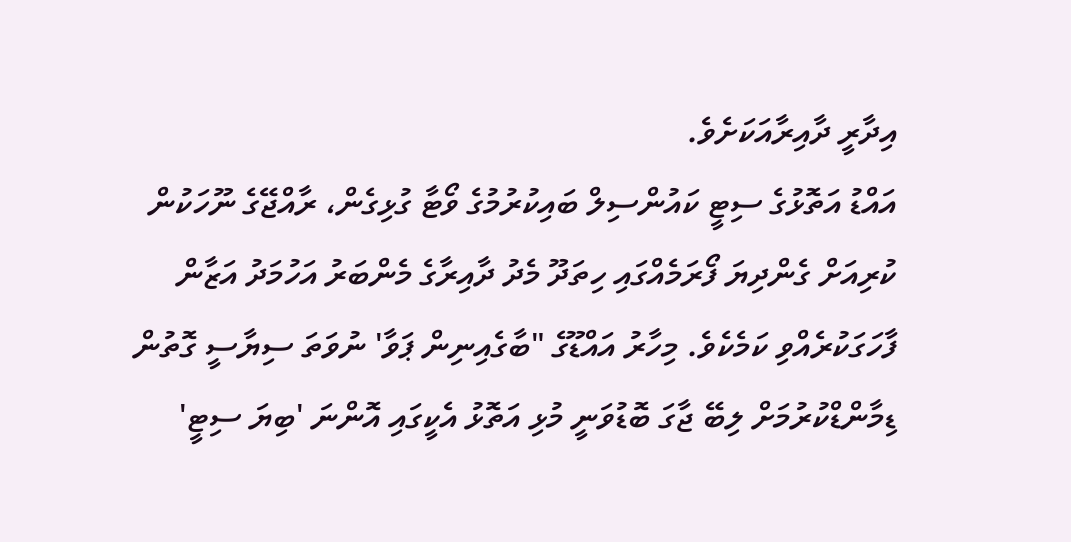އިދާރީ ދާއިރާއަކަށެވެ.
އައްޑު އަތޮޅުގެ ސިޓީ ކައުންސިލް ބައިކުރުމުގެ ވޯޓާ ގުޅިގެން، ރާއްޖޭގެ ނޫހަކުން ކުރިއަށް ގެންދިޔަ ފޯރަމެއްގައި ހިތަދޫ މެދު ދާއިރާގެ މެންބަރު އަހުމަދު އަޒާން ފާހަގަކުރެއްވި ކަމެކެވެ. މިހާރު އައްޑޫގެ "ބާގެއިނިން ޕަވާ' ނުވަތަ ސިޔާސީ ގޮތުން ޑިމާންޑްކުރުމަށް ލިބޭ ޖާގަ ބޮޑުވަނީ މުޅި އަތޮޅު އެކީގައި އޮންނަ 'ބިޔަ ސިޓީ'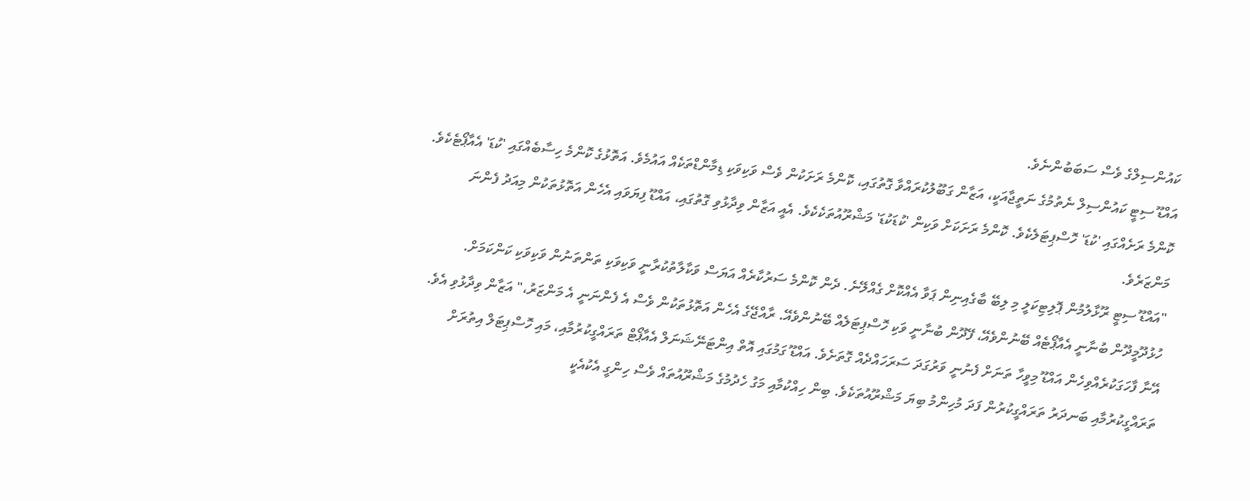ކައުންސިލްގެ ވެސް ސަބަބުންނެވެ.
އައްޑޫ ސިޓީ ކައުންސިލް ނެތުމުގެ ނަތީޖާއަކީ، އަޒާން ގަބޫލުކުރައްވާ ގޮތުގައި، ކޮންމެ ރަށަކުން ވެސް ވަކިވަކި ޑިމާންޑްތަކެއް އައުމެވެ. އަތޮޅުގެ ކޮންމެ ހިސާބެއްގައި 'ކުޑަ' އެއާޕޯޓެކެވެ. ކޮންމެ ރަށެއްގައި 'ކުޑަ' ހޮސްޕިޓަލެކެވެ. ކޮންމެ ރަށަކަށް ވަކިން 'ކުޑަކުޑަ' މަޝްރޫއުތަކެކެވެ. އެއީ އަޒާން ވިދާޅުވި ގޮތުގައި، އައްޑޫ ފިޔަވައި އެހެން އަތޮޅުތަކުން މިއަދު ފެންނަ މަންޒަރެވެ.
"އައްޑޫ ސިޓީ ރޫޅާލުމުން ޕޮލިޓިކަލީ މި ލިބޭ ބާގެއިނިން ޕަވާ އެއްކޮށް ގެއްލޭނެ. ދެން ކޮންމެ ސަރުކާރެއް އަޔަސް ވަކާލާތުކުރާނީ ވަކިވަކި ތަންތަނުން ވަކިވަކި ކަންކަމަށް. ހުޅުދޫމީދޫން ބުނާނީ އެއާޕޯޓެއް ބޭނުންވެއޭ، ފޭދޫން ބުނާނީ ވަކި ހޮސްޕިޓަލެއް ބޭނުންވެއޭ. ރާއްޖޭގެ އެހެން އަތޮޅުތަކުން ވެސް އެ ފެންނަނީ އެ މަންޒަރު،" އަޒާން ވިދާޅުވި އެވެ.
އޭނާ ފާހަގަކުރެއްވިހެން އައްޑޫ މިވީހާ ތަނަށް ފެނުނީ ވަރުގަދަ ސަރަހައްދެއް ގޮތަށެވެ. އައްޑޫ ގަމުގައި އޮތް އިންޓަނޭޝަނަލް އެއާޕޯޓް ތަރައްގީކުރުމާއި، މައި ހޮސްޕިޓަލް އިތުރަށް ތަރައްގީކުރުމާއި ބަނދަރު ތަރައްގީކުރުން ފަދަ މުހިންމު ބިޔަ މަޝްރޫއުތަކެވެ. ބިން ހިއްކުމާއި މަގު ހެދުމުގެ މަޝްރޫއުތައް ވެސް ހިންގީ އެކުއެކީ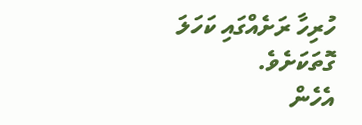ހުރިހާ ރަށެއްގައި ކަހަލަ ގޮތަކަށެވެ.
އެހެން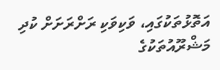އަތޮޅުތަކުގައި، ވަކިވަކި ރަށްރަށަށް ކުދި މަޝްރޫއުތަކުގެ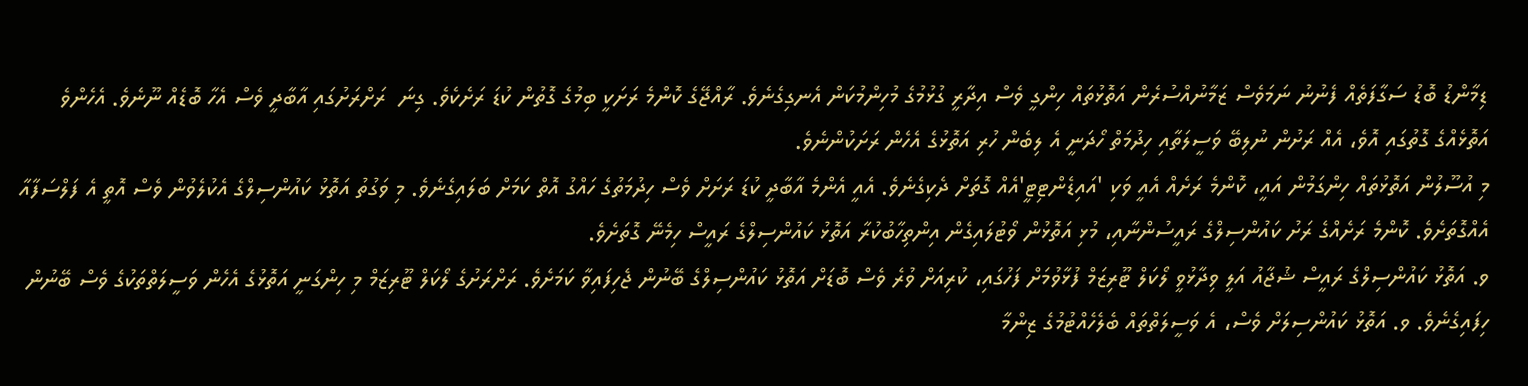ޑިމާންޑު ބޮޑު ސަގާފަތެއް ފެނުނު ނަމަވެސް ޒަމާނުއްސުރެން އަތޮޅުތައް ހިންގީ ވެސް އިދާރީ ގުޅުމުގެ މުހިންމުކަން އެނގިގެނެވެ. ރާއްޖޭގެ ކޮންމެ ރަށަކީ ބިމުގެ ގޮތުން ކުޑަ ރަށެކެވެ. ގިނަ  ރަށްރަށުގައި އާބާދީ ވެސް އެހާ ބޮޑެއް ނޫނެވެ. އެހެންވެ އަތޮޅެއްގެ ގޮތުގައި އޮވެ، އެއް ރަށުން ނުލިބޭ ވަސީލަތާއި ހިދުމަތް ހޯދަނީ އެ ލިބެން ހުރި އަތޮޅުގެ އެހެން ރަށަކުންނެވެ.
މި އުސޫލުން އަތޮޅުތައް ހިންގަމުން އައީ، ކޮންމެ ރަށެއް އެއީ ވަކި 'އައިޑެންޓިޓީ'އެއް ގޮތަށް ދެކިގެނެވެ. އެއީ އެންމެ އާބާދީ ކުޑަ ރަށަށް ވެސް ހިދުމަތުގެ ހައްގު އޮތް ކަމަށް ބަލައިގެނެވެ. މި ވަގުތު އަތޮޅު ކައުންސިލްގެ އެކުލެވުން ވެސް އޮތީ އެ ފަލްސަފާއާ އެއްގޮތަށެވެ. ކޮންމެ ރަށެއްގެ ރަށު ކައުންސިލްގެ ރައީސުންނާއި، މުޅި އަތޮޅުން ވޯޓުލައިގެން އިންތިހާބުކުރާ އަތޮޅު ކައުންސިލްގެ ރައީސް ހިމެނޭ ގޮތަށެވެ.
ވ. އަތޮޅު ކައުންސިލްގެ ރައީސް ޝުޖާއު އަލީ ވިދާޅުވީ ލޯކަލް ޓޫރިޒަމް ފުޅާވުމަށް ފަހުގައި، ކުރިއަށް ވުރެ ވެސް ބޮޑަށް އަތޮޅު ކައުންސިލްގެ ބޭނުން ޖެހިފައިވާ ކަމަށެވެ. ރަށްރަށުގެ ލޯކަލް ޓޫރިޒަމް މި ހިންގަނީ އަތޮޅުގެ އެހެން ވަސީލަތްތަކުގެ ވެސް ބޭނުން ހިފައިގެނެވެ. ވ. އަތޮޅު ކައުންސިލަށް ވެސް، އެ ވަސީލަތްތައް ބެލެހެއްޓުމުގެ ޒިންމާ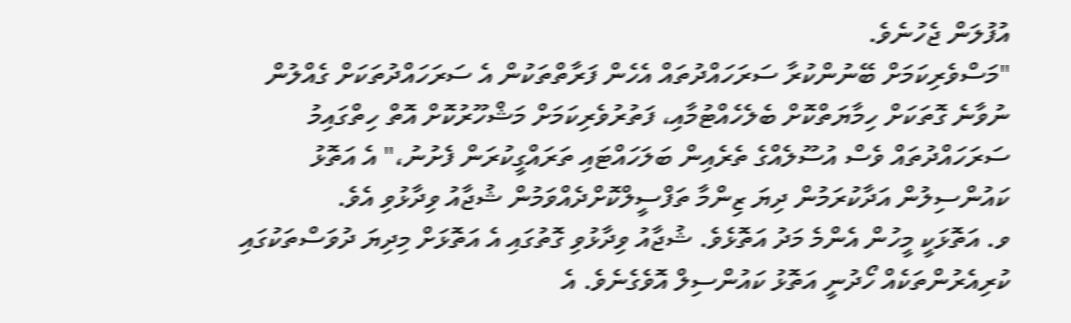އުފުލަން ޖެހުނެވެ.
"މަސްވެރިކަމަށް ބޭނުންކުރާ ސަރަހައްދުތައް އެހެން ފަރާތްތަކުން އެ ސަރަހައްދުތަކަށް ގެއްލުން ނުވާނެ ގޮތަކަށް ހިމާޔަތްކޮށް ބެލެހެއްޓުމާއި، ފަތުރުވެރިކަމަށް މަޝްހޫރުކޮށް އޮތް ހިތްގައިމު ސަރަހައްދުތައް ވެސް އުސޫލެއްގެ ތެރެއިން ބަލަހައްޓައި ތަރައްގީކުރަން ފެށުނު،" އެ އަތޮޅު ކައުންސިލުން އަދާކުރަމުން ދިޔަ ޒިންމާ ތަފްސީލްކޮށްދެއްވަމުން ޝުޖާއު ވިދާޅުވި އެވެ.
ވ. އަތޮޅަކީ މީހުން އެންމެ މަދު އަތޮޅެވެ. ޝުޖާއު ވިދާޅުވި ގޮތުގައި އެ އަތޮޅަށް މިދިޔަ ދުވަސްތަކުގައި ކުރިއެރުންތަކެއް ހޯދުނީ އަތޮޅު ކައުންސިލް އޮވެގެނެވެ. އެ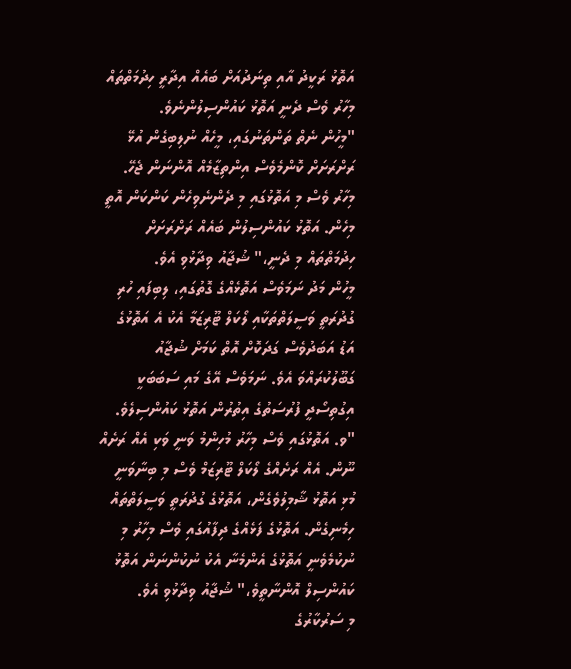އަތޮޅު ރަކީދު އާއި ތިނަދުއަށް ބައެއް އިދާރީ ހިދުމަތްތައް މިހާރު ވެސް ދެނީ އަތޮޅު ކައުންސިލުންނެވެ.
"މީހުން ނެތް ތަންތަނުގައި، މީހެއް ނުލިބިގެން އުޅޭ ރަށްރަށަށް ކޮންމެވެސް އިންތިޒާމެއް އޮންނަން ޖެހޭ. މިހާރު ވެސް މި އަތޮޅުގައި މި ދެންނެވިހެން ކަންކަން އޮތީ މިހެން. އަތޮޅު ކައުންސިލުން ބައެއް ރަށްރަށަށް ހިދުމަތްތައް މި ދެނީ،" ޝުޖާއު ވިދާޅުވި އެވެ.
މީހުން މަދު ނަމަވެސް އަތޮޅެއްގެ ގޮތުގައި، ލިބިފައި ހުރި ގުދުރަތީ ވަސީލަތްތަކާއި ލޯކަލް ޓޫރިޒަމާ އެކު އެ އަތޮޅުގެ އަޑު އަބަދުވެސް ގަދަކޮށް އޮތް ކަމަށް ޝުޖާއު ގަބޫލުކުރައްވަ އެވެ. ނަމަވެސް އޭގެ މައި ސަބަބަކީ އިގުތިސޯދީ ފުރުސަތުގެ އިތުރުން އަތޮޅު ކައުންސިލެވެ.
"ވ. އަތޮޅުގައި ވެސް މިހާރު މުހިންމު ވަނީ ވަކި އެއް ރަށެއް ނޫން. އެއް ރަށެއްގެ ލޯކަލް ޓޫރިޒަމް ވެސް މި ބިނާވަނީ މުޅި އަތޮޅު ޝާމިލުވެގެން، އަތޮޅުގެ ގުދުރަތީ ވަސީލަތްތައް ހިމެނިގެން. އަތޮޅުގެ ފަޅެއްގެ ދިފާއުގައި ވެސް މިހާރު މި ނުކުމެވެނީ އަތޮޅުގެ އެންމެނާ އެކު ނުކުންނަން އަތޮޅު ކައުންސިލް އޮންނާތީވެ،" ޝުޖާއު ވިދާޅުވި އެވެ.
މި ސަރުކާރުގެ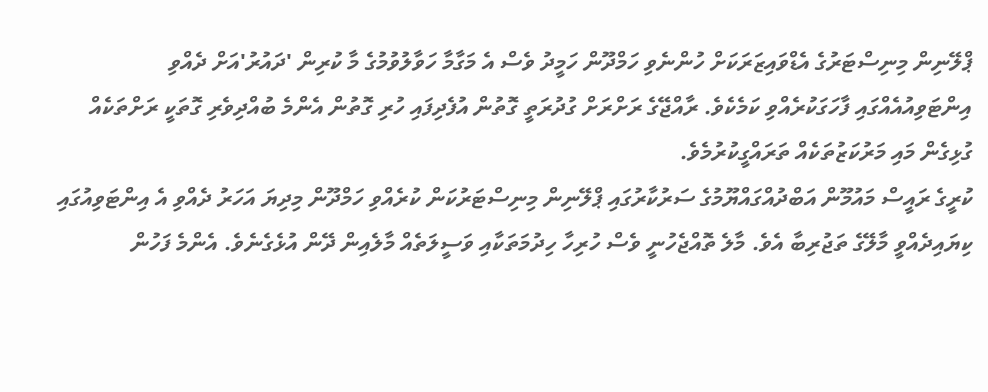ޕްލޭނިން މިނިސްޓަރުގެ އެޑްވައިޒަރަކަށް ހުންނެވި ހަމްދޫން ހަމީދު ވެސް އެ މަގާމާ ހަވާލުވުމުގެ މާ ކުރިން 'ދައުރު'އަށް ދެއްވި އިންޓަވިއުއެއްގައި ފާހަގަކުރެއްވި ކަމެކެވެ. ރާއްޖޭގެ ރަށްރަށް ގުދުރަތީ ގޮތުން އުފެދިފައި ހުރި ގޮތުން އެންމެ ބުއްދިވެރި ގޮތަކީ ރަށްތަކެއް ގުޅިގެން މައި މަރުކަޒުތަކެއް ތަރައްގީކުރުމެވެ.
ކުރީގެ ރައީސް މައުމޫން އަބްދުއްގައްޔޫމުގެ ސަރުކާރުގައި ޕްލޭނިން މިނިސްޓަރުކަން ކުރެއްވި ހަމްދޫން މިދިޔަ އަހަރު ދެއްވި އެ އިންޓަވިއުގައި ކިޔައިދެއްވީ މާލޭގެ ތަޖުރިބާ އެވެ. މާލެ ތޮއްޖެހުނީ ވެސް ހުރިހާ ހިދުމަތަކާއި ވަސީލަތެއް މާލެއިން ދޭން އުޅެގެނެވެ. އެންމެ ފަހުން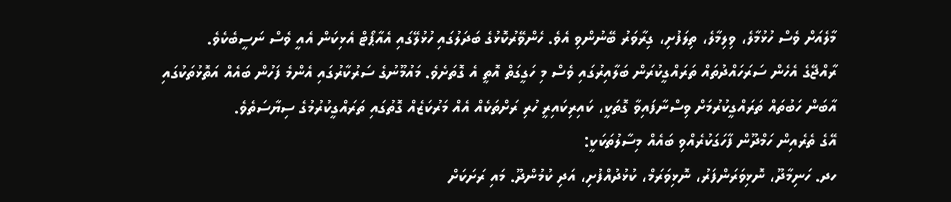މާލެއަށް ވެސް ހުޅުމާލެ، ވިލިމާލެ، ތިލަފުށި، ގިރާވަރު ބޭނުންވި އެވެ. ހެންވޭރުކޮޅުގެ ބަދަލުގައި ހުޅުލޭގައި އެއާޕޯޓް އެޅިކަން އެއީ ވެސް ނަސީބެކެވެ.
ރާއްޖޭގެ އެހެން ސަރަހައްދުތައް ތަރައްގީކުރަން ބަލާއިރުގައި ވެސް މި ހަގީގަތް އޮތީ އެ ގޮތަށެވެ. މައުމޫނުގެ ސަރުކާރުގައި އެންމެ ފަހުން ބައެއް އަތޮޅުތަކުގައި އާބަން ހަބުތައް ތަރައްގީކުރުމަށް ވިސްނާފައިވާ ގޮތަކީ، ކައިރިކައިރީ ހުރި ރަށްތަކެއް އެއް މަރުކަޒެއް ގޮތުގައި ތަރައްގީކުރުމުގެ ސިޔާސަތެވެ.
އޭގެ ތެރެއިން ހަމްދޫން ފާހަގަކުރެއްވި ބައެއް މިސާލުތަކަކީ:
ހދ. ހަނިމާދޫ، ނޮޅިވަރަންފަރު، ނޮޅިވަރަމް، ކުޅުދުއްފުށި، އަދި ކުމުންދޫ. މައި ރަށަކަށް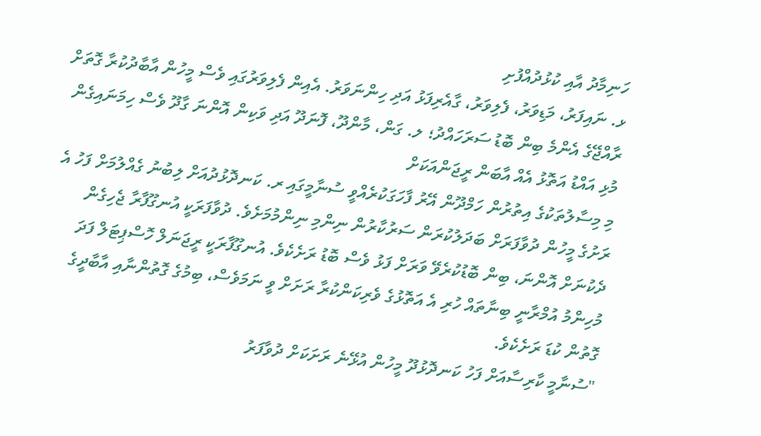ހަނިމާދު އާއި ކުޅުދުއްފުށި
ޅ. ނައިފަރު، މަޑިވަރު، ފެލިވަރު، ގާއެރިފަޅު އަދި ހިންނަވަރު. އެއިން ފެލިވަރުގައި ވެސް މީހުން އާބާދުކުރާ ގޮތަށް
ރާއްޖޭގެ އެންމެ ބިން ބޮޑު ސަރަހައްދު؛ ލ. ގަން، މާންދޫ، ފޮނަދޫ އަދި ވަކިން އޮންނަ ގާދޫ ވެސް ހިމަނައިގެން
މުޅި އައްޑު އަތޮޅު އެއް އާބަން ރީޖަންއަކަށް
މި މިސާލުތަކުގެ އިތުރުން ހަމްދޫން އޭރު ފާހަގަކުރެއްވީ ސުނާމީގައި ރ. ކަނދޮޅުދުއަށް ލިބުނު ގެއްލުމަށް ފަހު އެ ރަށުގެ މީހުން ދުވާފަރަށް ބަދަލުކުރަން ސަރުކާރުން ނިންމި ނިންމުމަށެވެ. ދުވާފަރަކީ އުނގޫފާރާ ޖެހިގެން ދެކުނަށް އޮންނަ، ބިން ބޮޑުކުރެވޭ ވަރަށް ފަޅު ވެސް ބޮޑު ރަށެކެވެ. އުނގޫފާރަކީ ރީޖަނަލް ހޮސްޕިޓަލް ފަދަ މުހިންމު އުމްރާނީ ބިނާތައް ހުރި އެ އަތޮޅުގެ ވެރިކަންކުރާ ރަށަށް ވީ ނަމަވެސް، ބިމުގެ ގޮތުންނާއި އާބާދީގެ ގޮތުން ކުޑަ ރަށެކެވެ.
"ސުނާމީ ކާރިސާއަށް ފަހު ކަނދޮޅުދޫ މީހުން އުޅޭނެ ރަށަކަށް ދުވާފަރު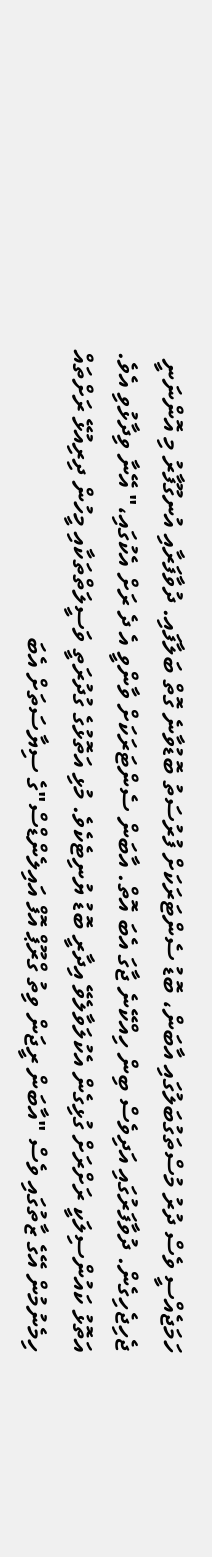ހަމަޖެއްސީ ވެސް ދުރު މުސްތަގުބަލުގައި އާބަން، ބޮޑު ސެންޓަރަކަށް ފުރުސަތު ބޮޑުވާނެ ގޮތް ބަލާފައި. ދުވާފަރާއި އުނގޫފާރު މި އޮންނަނީ ޖެހިޖެހިގެން. ދުވާފަރުގައި އަދިވެސް ބިން ހިއްކޭނެ ޖާގަ އެބަ އޮތް. އާބަން ސެންޓަރަކަށް ވާންވީ އެ ދެ ރަށް އެކުގައި،" އޭނާ ވިދާޅުވި އެވެ.
އަތޮޅު ކައުންސިލަކީ ރަށްރަށް ގުޅިގެން އެކުލަވާލެވޭ އިދާރީ ބޮޑު ޔުނިޓެކެވެ. މުޅި އަތޮޅުގެ ގުދުރަތީ ވަސީލަތްތަކާއި މީހުން ދިރިއުޅޭ ރަށްތައް ހިމެނުމުން އޭގެ ޒާތުގައި ވެސް "އާބަން ރީޖަން ވިތު ގްރޫޕް އޮފް އައިލެންޑްސް"ގެ ސިޔާސަތަށް އެބަ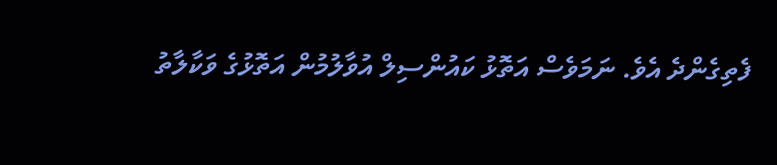ފެތިގެންދެ އެވެ. ނަމަވެސް އަތޮޅު ކައުންސިލް އުވާލުމުން އަތޮޅުގެ ވަކާލާތު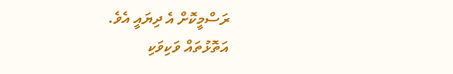ރަސްމީކޮށް އެ ދިޔައީ އެވެ.
އަތޮޅުތައް ވަކިވަކި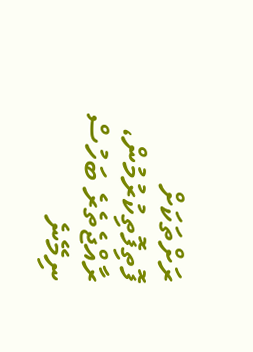ރަށްތަކަށް ފޮތިފޮތިކުރުމުން، ރާއްޖެތެރެ ބަހުސް ނިމޭނެ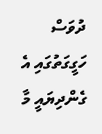ދުވަސް ހަގީގަތުގައި އެ ގެންދިޔައީ މާ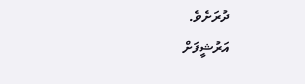ދުރަށެވެ.
އަރުޝީފަށް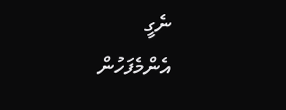ނެގީ
އެންމެފަހުން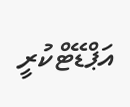އަޕްޑޭޓްކުރީ